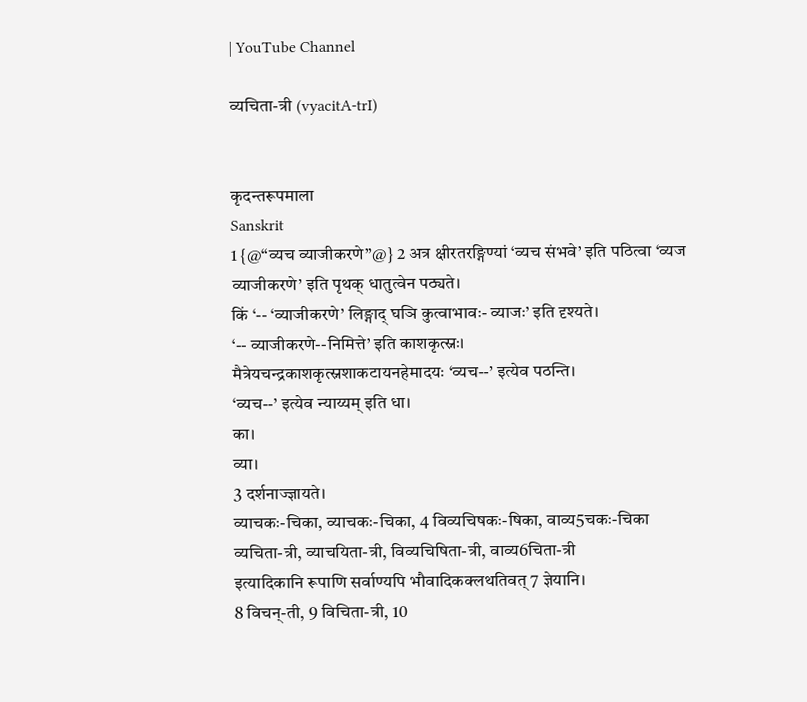| YouTube Channel

व्यचिता-त्री (vyacitA-trI)


कृदन्तरूपमाला
Sanskrit
1 {@“व्यच व्याजीकरणे”@} 2 अत्र क्षीरतरङ्गिण्यां ‘व्यच संभवे’ इति पठित्वा ‘व्यज व्याजीकरणे’ इति पृथक् धातुत्वेन पठ्यते।
किं ‘-- ‘व्याजीकरणे’ लिङ्गाद् घञि कुत्वाभावः- व्याजः’ इति दृश्यते।
‘-- व्याजीकरणे--निमित्ते’ इति काशकृत्स्नः।
मैत्रेयचन्द्रकाशकृत्स्नशाकटायनहेमादयः ‘व्यच--’ इत्येव पठन्ति।
‘व्यच--’ इत्येव न्याय्यम् इति धा।
का।
व्या।
3 दर्शनाज्ज्ञायते।
व्याचकः-चिका, व्याचकः-चिका, 4 विव्यचिषकः-षिका, वाव्य5चकः-चिका
व्यचिता-त्री, व्याचयिता-त्री, विव्यचिषिता-त्री, वाव्य6चिता-त्री
इत्यादिकानि रूपाणि सर्वाण्यपि भौवादिकक्लथतिवत् 7 ज्ञेयानि।
8 विचन्-ती, 9 विचिता-त्री, 10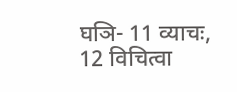घञि- 11 व्याचः, 12 विचित्वा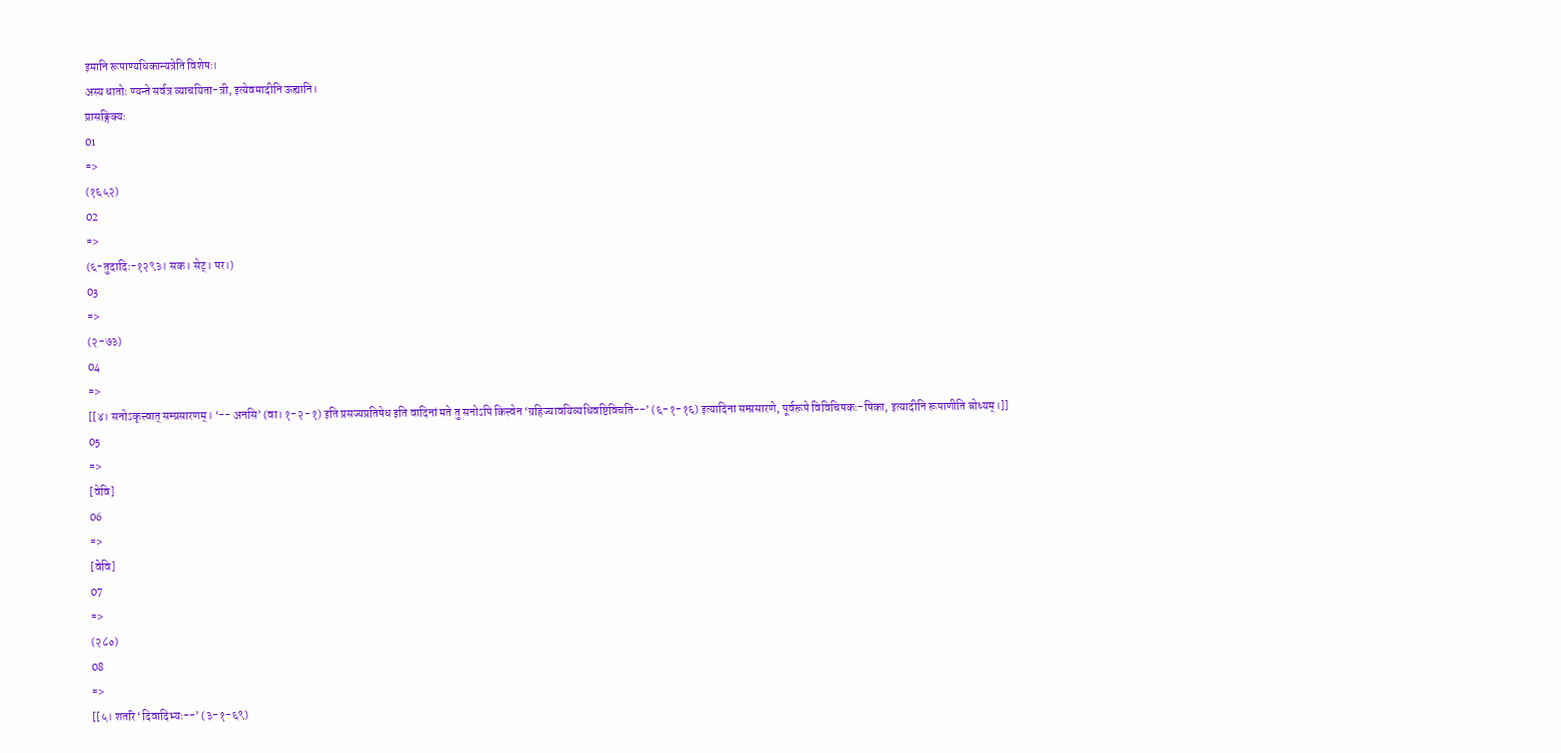इमानि रूपाण्यधिकान्यत्रेति विशेषः।
अस्य धातोः ण्यन्ते सर्वत्र व्याचयिता-त्री, इत्येवमादीनि ऊह्यानि।
प्रासङ्गिक्यः
01
=>
(१६५२)
02
=>
(६-तुदादिः-१२९३। सक। सेट्। पर।)
03
=>
(२-७३)
04
=>
[[४। सनोऽकृत्त्वात् सम्प्रसारणम्। ‘-- अनसि’ (वा। १-२-१) इति प्रसज्यप्रतिषेध इति वादिनां मते तु सनोऽपि कित्त्वेन ‘ग्रहिज्यावयिव्यधिवष्टिविचति--’ (६-१-१६) इत्यादिना सम्प्रसारणे, पूर्वरूपे विविचिषकः-षिका, इत्यादीनि रूपाणीति बोध्यम्।]]
05
=>
[वेवि]
06
=>
[वेवि]
07
=>
(२८०)
08
=>
[[५। शतरि ‘दिवादिभ्यः--’ (३-१-६९)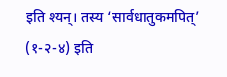इति श्यन्। तस्य ‘सार्वधातुकमपित्’ (१-२-४) इति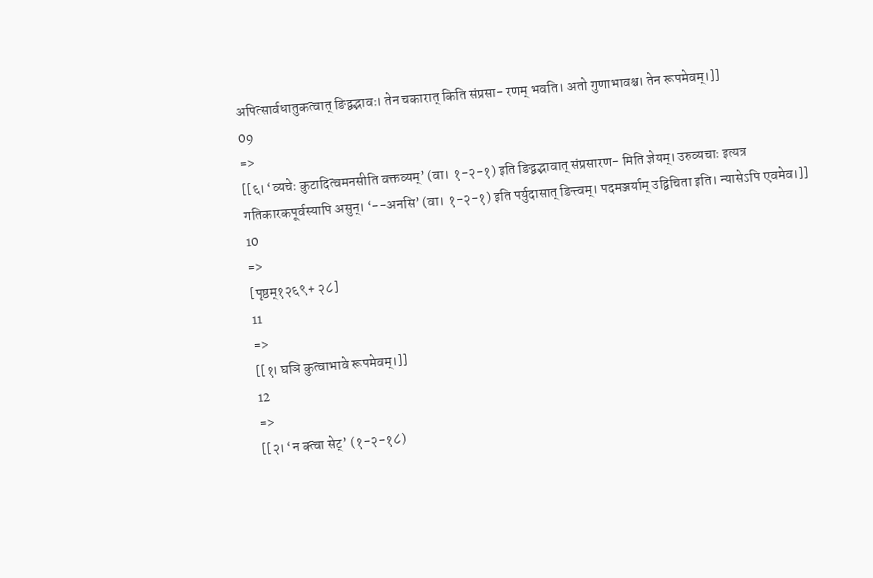अपित्सार्वधातुकत्वात् ङिद्वद्भावः। तेन चकारात् किति संप्रसा- रणम् भवति। अतो गुणाभावश्च। तेन रूपमेवम्।]]
09
=>
[[६। ‘व्यचेः कुटादित्वमनसीति वक्तव्यम्’ (वा। १-२-१) इति ङिद्वद्भावात् संप्रसारण- मिति ज्ञेयम्। उरुव्यचाः इत्यत्र गतिकारकपूर्वस्यापि असुन्। ‘--अनसि’ (वा। १-२-१) इति पर्युदासात् ङित्त्वम्। पदमञ्जर्याम् उद्विचिता इति। न्यासेऽपि एवमेव।]]
10
=>
[पृष्ठम्१२६९+ २८]
11
=>
[[१। घञि कुत्वाभावे रूपमेवम्।]]
12
=>
[[२। ‘न क्त्वा सेट्’ (१-२-१८)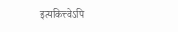इत्यकित्त्वेऽपि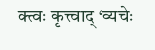क्त्वः कृत्त्वाद् ‘व्यचेः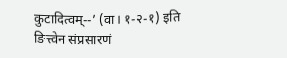कुटादित्वम्--’ (वा। १-२-१) इति ङित्त्वेन संप्रसारणं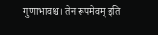गुणाभावश्च। तेन रूपमेवम् इति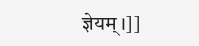ज्ञेयम्।]]